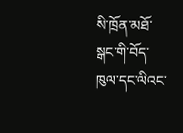སི་ཁྲོན་མཐོ་སྒང་གི་བོད་ཁུལ་དང་ལིའང་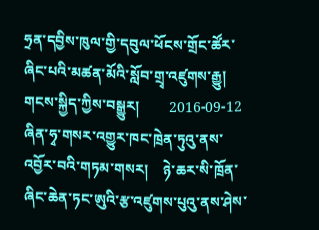ཧྲན་དབྱིས་ཁུལ་གྱི་དབུལ་ཕོངས་གྲོང་ཚོར་ཞིང་པའི་མཚན་མོའི་སློབ་གྲྭ་འཛུགས་རྒྱུ།
གངས་སྐྱིད་ཀྱིས་བསྒྱུར།        2016-09-12
ཞིན་ཧྭ་གསར་འགྱུར་ཁང་ཁྲེན་ཏུའུ་ནས་འབྱོར་བའི་གཏམ་གསར།    ཉེ་ཆར་སི་ཁྲོན་ཞིང་ཆེན་ཏང་ཨུའི་རྩ་འཛུགས་པུའུ་ནས་ཤེས་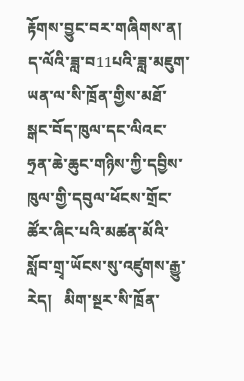རྟོགས་བྱུང་བར་གཞིགས་ན།  ད་ལོའི་ཟླ་བ11པའི་ཟླ་མཇུག་ཡན་ལ་སི་ཁྲོན་གྱིས་མཐོ་སྒང་བོད་ཁུལ་དང་ལིའང་ཧྲན་ཆེ་ཆུང་གཉིས་ཀྱི་དབྱིས་ཁུལ་གྱི་དབུལ་ཕོངས་གྲོང་ཚོར་ཞིང་པའི་མཚན་མོའི་སློབ་གྲྭ་ཡོངས་སུ་འཛུགས་རྒྱུ་རེད།   མིག་སྔར་སི་ཁྲོན་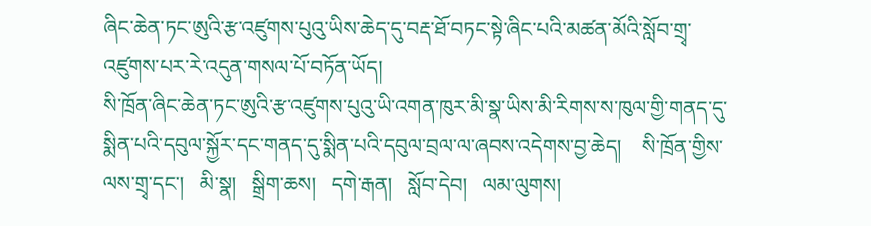ཞིང་ཆེན་ཏང་ཨུའི་རྩ་འཛུགས་པུའུ་ཡིས་ཆེད་དུ་བརྡ་ཐོ་བཏང་སྟེ་ཞིང་པའི་མཚན་མོའི་སློབ་གྲྭ་འཛུགས་པར་རེ་འདུན་གསལ་པོ་བཏོན་ཡོད།
སི་ཁྲོན་ཞིང་ཆེན་ཏང་ཨུའི་རྩ་འཛུགས་པུའུ་ཡི་འགན་ཁུར་མི་སྣ་ཡིས་མི་རིགས་ས་ཁུལ་གྱི་གནད་དུ་སྨིན་པའི་དབུལ་སྐྱོར་དང་གནད་དུ་སྨིན་པའི་དབུལ་བྲལ་ལ་ཞབས་འདེགས་བྱ་ཆེད།    སི་ཁྲོན་གྱིས་ལས་གྲྭ་དང་།   མི་སྣ།   སྒྲིག་ཆས།   དགེ་རྒན།   སློབ་དེབ།   ལམ་ལུགས།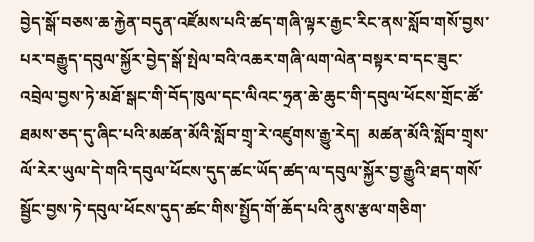བྱེད་སྒོ་བཅས་ཆ་རྐྱེན་བདུན་འཛོམས་པའི་ཚད་གཞི་ལྟར་རྒྱང་རིང་ནས་སློབ་གསོ་བྱས་པར་བརྒྱུད་དབུལ་སྐྱོར་བྱེད་སྒོ་སྤེལ་བའི་འཆར་གཞི་ལག་ལེན་བསྟར་བ་དང་ཟུང་འབྲེལ་བྱས་ཏེ་མཐོ་སྒང་གི་བོད་ཁུལ་དང་ལིའང་ཧྲན་ཆེ་ཆུང་གི་དབུལ་ཕོངས་གྲོང་ཚོ་ཐམས་ཅད་དུ་ཞིང་པའི་མཚན་མོའི་སློབ་གྲྭ་རེ་འཛུགས་རྒྱུ་རེད།  མཚན་མོའི་སློབ་གྲྭས་ལོ་རེར་ཡུལ་དེ་གའི་དབུལ་ཕོངས་དུད་ཚང་ཡོད་ཚད་ལ་དབུལ་སྐྱོར་བྱ་རྒྱུའི་ཐད་གསོ་སྦྱོང་བྱས་ཏེ་དབུལ་ཕོངས་དུད་ཚང་གིས་སྤྱོད་གོ་ཆོད་པའི་ནུས་རྩལ་གཅིག་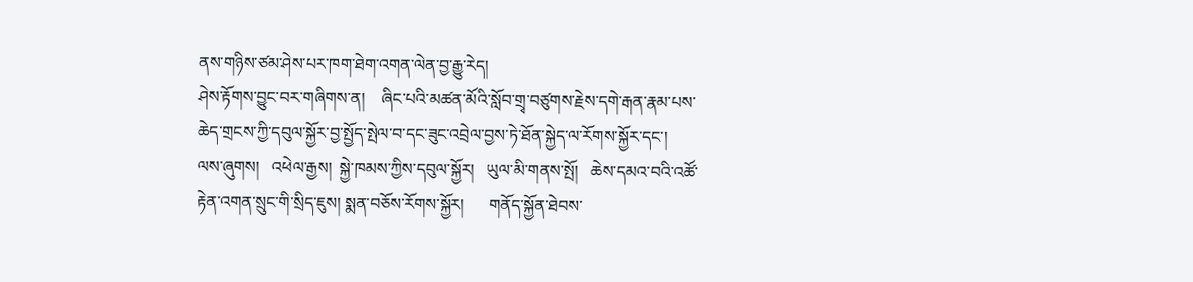ནས་གཉིས་ཙམ་ཤེས་པར་ཁག་ཐེག་འགན་ལེན་བྱ་རྒྱུ་རེད།
ཤེས་རྟོགས་བྱུང་བར་གཞིགས་ན།    ཞིང་པའི་མཚན་མོའི་སློབ་གྲྭ་བཙུགས་རྗེས་དགེ་རྒན་རྣམ་པས་ཆེད་གྲངས་ཀྱི་དབུལ་སྐྱོར་བྱ་སྤྱོད་སྤེལ་བ་དང་ཟུང་འབྲེལ་བྱས་ཏེ་ཐོན་སྐྱེད་ལ་རོགས་སྐྱོར་དང་།   ལས་ཞུགས།   འཕེལ་རྒྱས།  སྐྱེ་ཁམས་ཀྱིས་དབུལ་སྐྱོར།   ཡུལ་མི་གནས་སྤོ།   ཆེས་དམའ་བའི་འཚོ་རྟེན་འགན་སྲུང་གི་སྲིད་ཇུས། སྨན་བཅོས་རོགས་སྐྱོར།      གནོད་སྐྱོན་ཐེབས་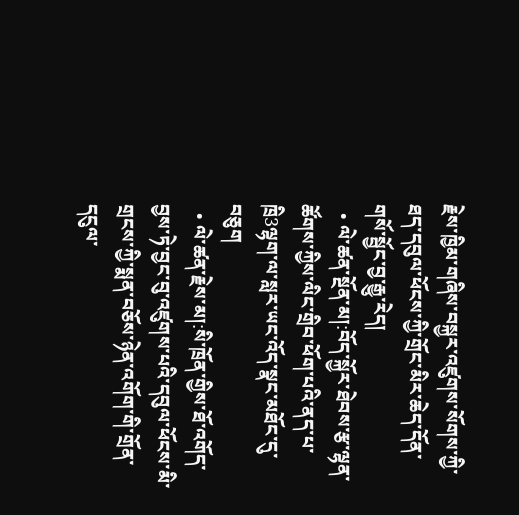རྗེས་ཁྱིམ་གཞིས་བསྐྱར་འཛུགས་སོགས་ཀྱི་ཐད་དབུལ་ཕོངས་ཀྱི་གྲོང་མིར་ཆེད་དོན་གསོ་སྦྱོང་བྱ་རྒྱུ་རེད།
  • ལེ་ཚན་སྔོན་མ།:བོད་སྐྱོར་ཐེབས་རྩ་ལྷན་ཚོགས་ཀྱིས་ལིང་གྲིབ་ཕོག་པའི་ནད་པ་ཁྲི3ལྷག་ལ་སླར་ཡང་འོད་སྣང་མཐོང་དུ་བཅུག
  • ལེ་ཚན་རྗེས་མ།:སི་ཁྲོན་གྱིས་ཐོ་འགོད་བྱས་ཏེ་བྱང་བུ་འཛུགས་པའི་དབུལ་ཕོངས་མི་གྲངས་ཀྱི་སྨན་བཅོས་ཉེན་འགོག་གི་གྲོན་དངུལ་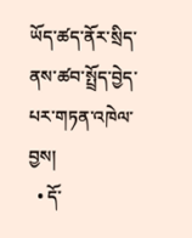ཡོད་ཚད་ནོར་སྲིད་ནས་ཚབ་སྤྲོད་བྱེད་པར་གཏན་འཁེལ་བྱས།
  • དོ་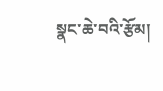སྣང་ཆེ་བའི་རྩོམ།